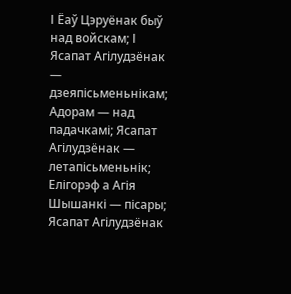І Ёаў Цэруёнак быў над войскам; І Ясапат Агілудзёнак — дзеяпісьменьнікам;
Адорам — над падачкамі; Ясапат Агілудзёнак — летапісьменьнік;
Елігорэф а Агія Шышанкі — пісары; Ясапат Агілудзёнак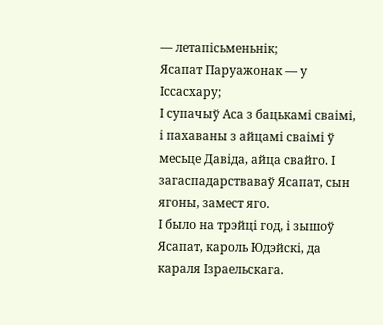— летапісьменьнік;
Ясапат Паруажонак — у Іссасхару;
І супачыў Аса з бацькамі сваімі, і пахаваны з айцамі сваімі ў месьце Давіда, айца свайго. І загаспадарстваваў Ясапат, сын ягоны, замест яго.
І было на трэйці год, і зышоў Ясапат, кароль Юдэйскі, да караля Ізраельскага.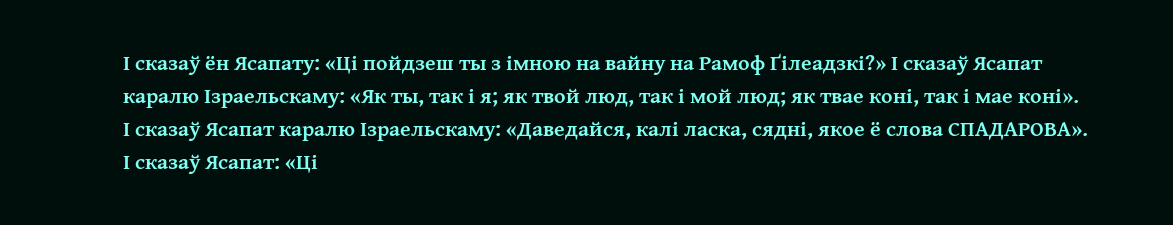І сказаў ён Ясапату: «Ці пойдзеш ты з імною на вайну на Рамоф Ґілеадзкі?» І сказаў Ясапат каралю Ізраельскаму: «Як ты, так і я; як твой люд, так і мой люд; як твае коні, так і мае коні».
І сказаў Ясапат каралю Ізраельскаму: «Даведайся, калі ласка, сядні, якое ё слова СПАДАРОВА».
І сказаў Ясапат: «Ці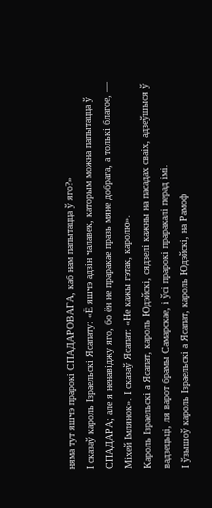няма тут яшчэ прарокі СПАДАРОВАГА, каб нам папытацца ў яго?»
І сказаў кароль Ізраельскі Ясапату: «Ё яшчэ адзін чалавек, каторым можна папытацца ў СПАДАРА; але я ненавіджу яго, бо ён не праракае празь мяне добрага, а толькі благое, — Міхей Імлянок». І сказаў Ясапат: «Не кажы гэтак, каролю».
Кароль Ізраельскі а Ясапат, кароль Юдэйскі, сядзелі кажны на пасадах сваіх, адзеўшыся ў вадзецьці, ля варот брамы Самарскае, і ўсі прарокі праракалі перад імі.
І ўзышоў кароль Ізраельскі а Ясапат, кароль Юдэйскі, на Рамоф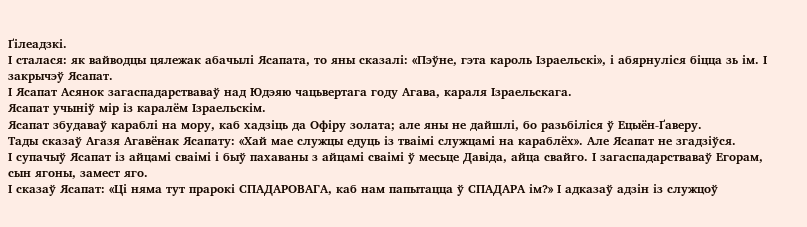Ґілеадзкі.
І сталася: як вайводцы цялежак абачылі Ясапата, то яны сказалі: «Пэўне, гэта кароль Ізраельскі», і абярнуліся біцца зь ім. І закрычэў Ясапат.
І Ясапат Асянок загаспадарстваваў над Юдэяю чацьвертага году Агава, караля Ізраельскага.
Ясапат учыніў мір із каралём Ізраельскім.
Ясапат збудаваў караблі на мору, каб хадзіць да Офіру золата; але яны не дайшлі, бо разьбіліся ў Ецыён-Ґаверу.
Тады сказаў Агазя Агавёнак Ясапату: «Хай мае служцы едуць із тваімі служцамі на караблёх». Але Ясапат не згадзіўся.
І супачыў Ясапат із айцамі сваімі і быў пахаваны з айцамі сваімі ў месьце Давіда, айца свайго. І загаспадарстваваў Егорам, сын ягоны, замест яго.
І сказаў Ясапат: «Ці няма тут прарокі СПАДАРОВАГА, каб нам папытацца ў СПАДАРА ім?» І адказаў адзін із служцоў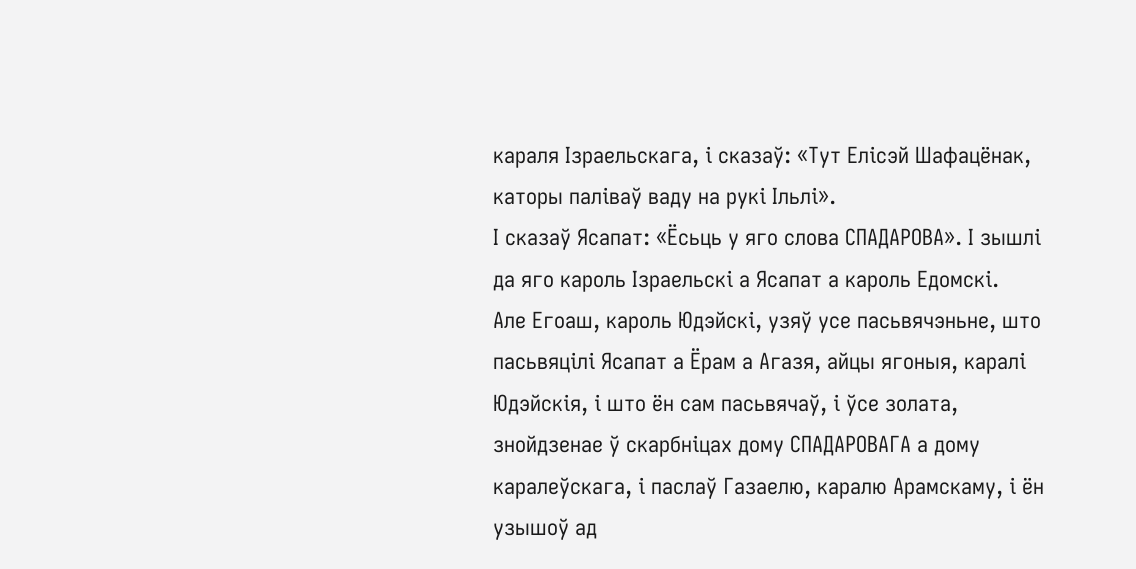караля Ізраельскага, і сказаў: «Тут Елісэй Шафацёнак, каторы паліваў ваду на рукі Ільлі».
І сказаў Ясапат: «Ёсьць у яго слова СПАДАРОВА». І зышлі да яго кароль Ізраельскі а Ясапат а кароль Едомскі.
Але Егоаш, кароль Юдэйскі, узяў усе пасьвячэньне, што пасьвяцілі Ясапат а Ёрам а Агазя, айцы ягоныя, каралі Юдэйскія, і што ён сам пасьвячаў, і ўсе золата, знойдзенае ў скарбніцах дому СПАДАРОВАГА а дому каралеўскага, і паслаў Газаелю, каралю Арамскаму, і ён узышоў ад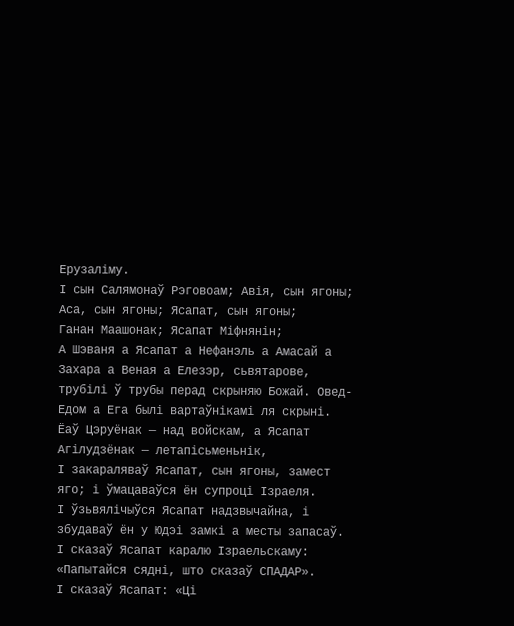Ерузаліму.
І сын Салямонаў Рэговоам; Авія, сын ягоны; Аса, сын ягоны; Ясапат, сын ягоны;
Ганан Маашонак; Ясапат Міфнянін;
А Шэваня а Ясапат а Нефанэль а Амасай а Захара а Веная а Елезэр, сьвятарове, трубілі ў трубы перад скрыняю Божай. Овед-Едом а Ега былі вартаўнікамі ля скрыні.
Ёаў Цэруёнак — над войскам, а Ясапат Агілудзёнак — летапісьменьнік,
І закараляваў Ясапат, сын ягоны, замест яго; і ўмацаваўся ён супроці Ізраеля.
І ўзьвялічыўся Ясапат надзвычайна, і збудаваў ён у Юдэі замкі а месты запасаў.
І сказаў Ясапат каралю Ізраельскаму: «Папытайся сядні, што сказаў СПАДАР».
І сказаў Ясапат: «Ці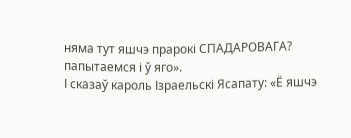няма тут яшчэ прарокі СПАДАРОВАГА? папытаемся і ў яго».
І сказаў кароль Ізраельскі Ясапату: «Ё яшчэ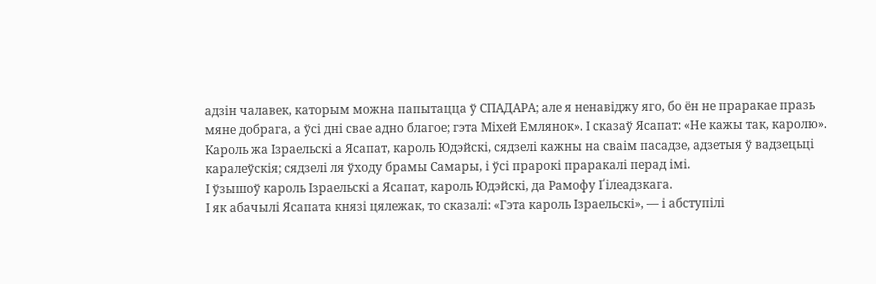адзін чалавек, каторым можна папытацца ў СПАДАРА; але я ненавіджу яго, бо ён не праракае празь мяне добрага, а ўсі дні свае адно благое; гэта Міхей Емлянок». І сказаў Ясапат: «Не кажы так, каролю».
Кароль жа Ізраельскі а Ясапат, кароль Юдэйскі, сядзелі кажны на сваім пасадзе, адзетыя ў вадзецьці каралеўскія; сядзелі ля ўходу брамы Самары, і ўсі прарокі праракалі перад імі.
І ўзышоў кароль Ізраельскі а Ясапат, кароль Юдэйскі, да Рамофу Ґілеадзкага.
І як абачылі Ясапата князі цялежак, то сказалі: «Гэта кароль Ізраельскі», — і абступілі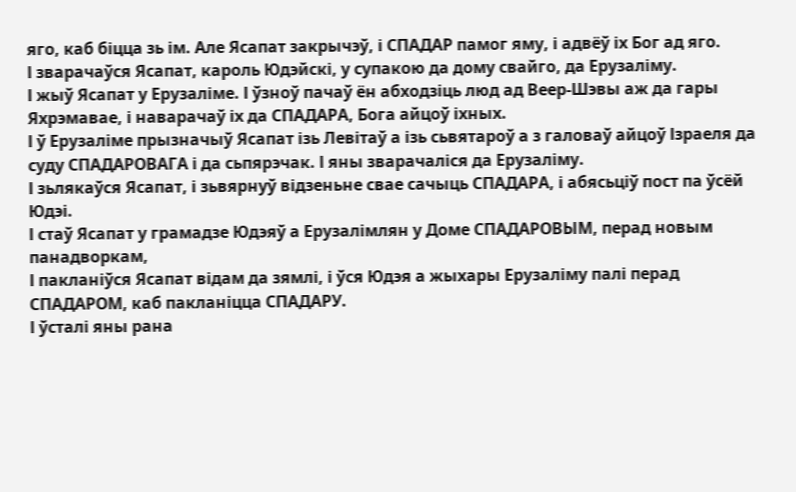яго, каб біцца зь ім. Але Ясапат закрычэў, і СПАДАР памог яму, і адвёў іх Бог ад яго.
І зварачаўся Ясапат, кароль Юдэйскі, у супакою да дому свайго, да Ерузаліму.
І жыў Ясапат у Ерузаліме. І ўзноў пачаў ён абходзіць люд ад Веер-Шэвы аж да гары Яхрэмавае, і наварачаў іх да СПАДАРА, Бога айцоў іхных.
І ў Ерузаліме прызначыў Ясапат ізь Левітаў а ізь сьвятароў а з галоваў айцоў Ізраеля да суду СПАДАРОВАГА і да сьпярэчак. І яны зварачаліся да Ерузаліму.
І зьлякаўся Ясапат, і зьвярнуў відзеньне свае сачыць СПАДАРА, і абясьціў пост па ўсёй Юдэі.
І стаў Ясапат у грамадзе Юдэяў а Ерузалімлян у Доме СПАДАРОВЫМ, перад новым панадворкам,
І пакланіўся Ясапат відам да зямлі, і ўся Юдэя а жыхары Ерузаліму палі перад СПАДАРОМ, каб пакланіцца СПАДАРУ.
І ўсталі яны рана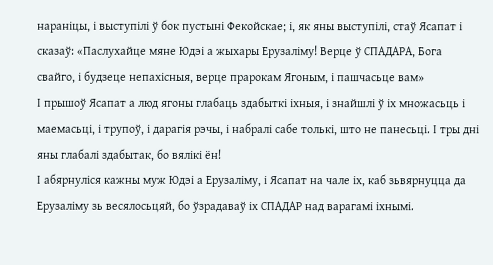нараніцы, і выступілі ў бок пустыні Фекойскае; і, як яны выступілі, стаў Ясапат і сказаў: «Паслухайце мяне Юдэі а жыхары Ерузаліму! Верце ў СПАДАРА, Бога свайго, і будзеце непахісныя, верце прарокам Ягоным, і пашчасьце вам»
І прышоў Ясапат а люд ягоны глабаць здабыткі іхныя, і знайшлі ў іх множасьць і маемасьці, і трупоў, і дарагія рэчы, і набралі сабе толькі, што не панесьці. І тры дні яны глабалі здабытак, бо вялікі ён!
І абярнуліся кажны муж Юдэі а Ерузаліму, і Ясапат на чале іх, каб зьвярнуцца да Ерузаліму зь весялосьцяй, бо ўзрадаваў іх СПАДАР над варагамі іхнымі.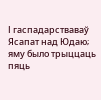І гаспадарстваваў Ясапат над Юдаю; яму было трыццаць пяць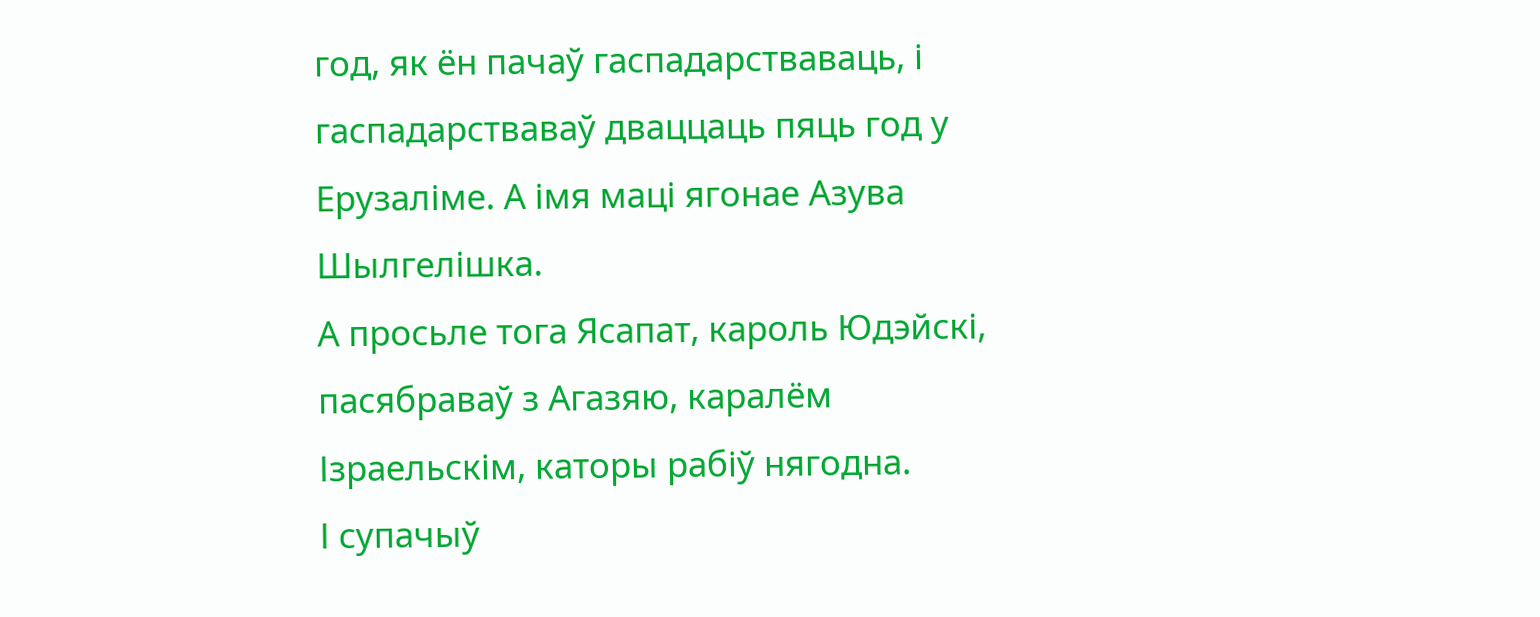год, як ён пачаў гаспадарстваваць, і гаспадарстваваў дваццаць пяць год у Ерузаліме. А імя маці ягонае Азува Шылгелішка.
А просьле тога Ясапат, кароль Юдэйскі, пасябраваў з Агазяю, каралём Ізраельскім, каторы рабіў нягодна.
І супачыў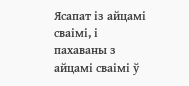Ясапат із айцамі сваімі, і пахаваны з айцамі сваімі ў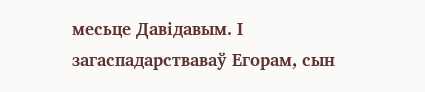месьце Давідавым. І загаспадарстваваў Егорам, сын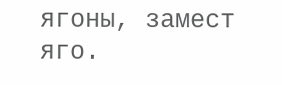ягоны, замест яго.